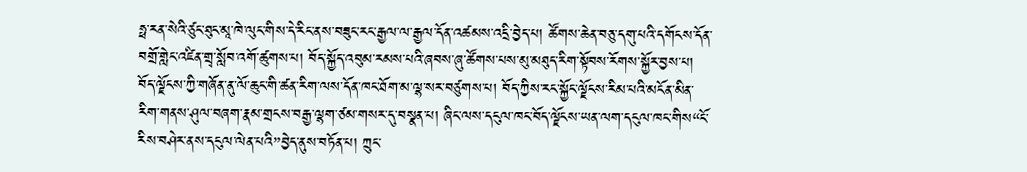ཧྥ་རན་སེའི་ཙུང་ཐུང་མཱ་ཁེ་ལུང་གིས་དེ་རིང་ནས་བཟུང་རང་རྒྱལ་ལ་རྒྱལ་དོན་འཚམས་འདྲི་བྱེད་པ། ཚོགས་ཆེན་བཅུ་དགུ་པའི་དགོངས་དོན་བགྲོ་གླེང་འཛིན་གྲྭ་སློབ་འགོ་ཚུགས་པ། བོད་སྐྱོད་འབུམ་རམས་པའི་ཞབས་ཞུ་ཚོགས་པས་མུ་མཐུད་རིག་སྟོབས་རོགས་སྐྱོར་བྱས་པ། བོད་ལྗོངས་ཀྱི་གཞོན་ནུ་ལོ་ཆུང་གི་ཚན་རིག་ལས་དོན་ཁང་ཐོག་མ་ལྷ་སར་བཙུགས་པ། བོད་ཀྱིས་རང་སྐྱོང་ལྗོངས་རིམ་པའི་མངོན་མིན་རིག་གནས་ཤུལ་བཞག་རྣམ་གྲངས་བརྒྱ་ལྷག་ཙམ་གསར་དུ་བསྣན་པ། ཞིང་ལས་དངུལ་ཁང་བོད་ལྗོངས་ཡན་ལག་དངུལ་ཁང་གིས“ངོ་རིས་བཤེར་ནས་དངུལ་ལེན་པའི”བྱེད་ནུས་བཏོན་པ། ཀྲུང་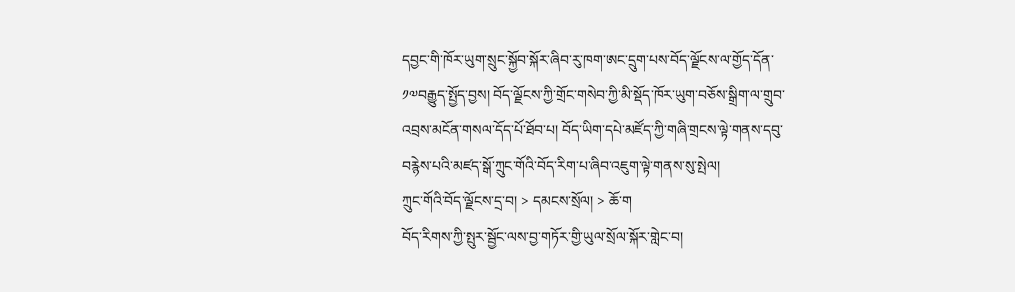དབྱང་གི་ཁོར་ཡུག་སྲུང་སྐྱོབ་སྐོར་ཞིབ་རུ་ཁག་ཨང་དྲུག་པས་བོད་ལྗོངས་ལ་གྱོད་དོན་༡༧བརྒྱུད་སྤྱོད་བྱས། བོད་ལྗོངས་ཀྱི་གྲོང་གསེབ་ཀྱི་མི་སྡོད་ཁོར་ཡུག་བཅོས་སྒྲིག་ལ་གྲུབ་འབྲས་མངོན་གསལ་དོད་པོ་ཐོབ་པ། བོད་ཡིག་དཔེ་མཛོད་ཀྱི་གཞི་གྲངས་ལྟེ་གནས་དབུ་བརྙེས་པའི་མཛད་སྒོ་ཀྲུང་གོའི་བོད་རིག་པ་ཞིབ་འཇུག་ལྟེ་གནས་སུ་སྤེལ།
ཀྲུང་གོའི་བོད་ལྗོངས་དྲ་བ། > དམངས་སྲོལ། > ཆོ་ག
བོད་རིགས་ཀྱི་སྤུར་སྦྱོང་ལས་བྱ་གཏོར་གྱི་ཡུལ་སྲོལ་སྐོར་གླེང་བ།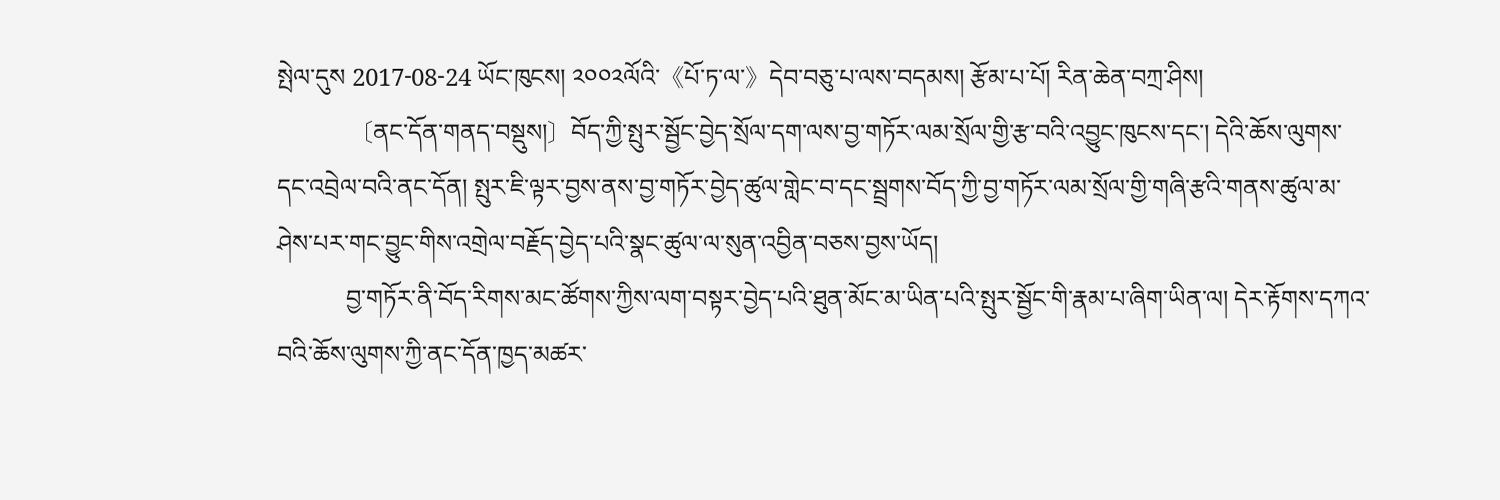སྤེལ་དུས 2017-08-24 ཡོང་ཁུངས། ༢༠༠༢ལོའི་《པོ་ཏ་ལ་》དེབ་བཅུ་པ་ལས་བདམས། རྩོམ་པ་པོ། རིན་ཆེན་བཀྲ་ཤིས།
            〔ནང་དོན་གནད་བསྡུས།〕བོད་ཀྱི་སྤུར་སྦྱོང་བྱེད་སྲོལ་དག་ལས་བྱ་གཏོར་ལམ་སྲོལ་གྱི་རྩ་བའི་འབྱུང་ཁུངས་དང་། དེའི་ཆོས་ལུགས་དང་འབྲེལ་བའི་ནང་དོན། སྤུར་ཇི་ལྟར་བྱས་ནས་བྱ་གཏོར་བྱེད་ཚུལ་གླེང་བ་དང་སྦྲགས་བོད་ཀྱི་བྱ་གཏོར་ལམ་སྲོལ་གྱི་གཞི་རྩའི་གནས་ཚུལ་མ་ཤེས་པར་གང་བྱུང་གིས་འགྲེལ་བརྗོད་བྱེད་པའི་སྣང་ཚུལ་ལ་སུན་འབྱིན་བཅས་བྱས་ཡོད།
           བྱ་གཏོར་ནི་བོད་རིགས་མང་ཚོགས་ཀྱིས་ལག་བསྟར་བྱེད་པའི་ཐུན་མོང་མ་ཡིན་པའི་སྤུར་སྦྱོང་གི་རྣམ་པ་ཞིག་ཡིན་ལ། དེར་རྟོགས་དཀའ་བའི་ཆོས་ལུགས་ཀྱི་ནང་དོན་ཁྱད་མཚར་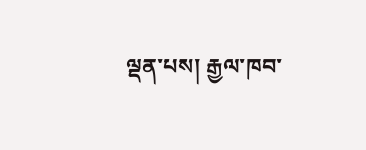ལྡན་པས། རྒྱལ་ཁབ་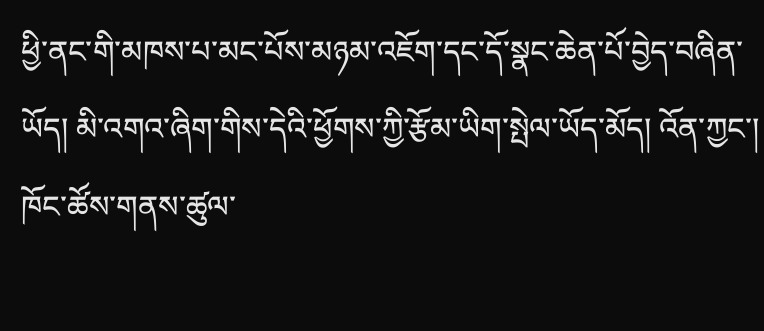ཕྱི་ནང་གི་མཁས་པ་མང་པོས་མཉམ་འཇོག་དང་དོ་སྣང་ཆེན་པོ་བྱེད་བཞིན་ཡོད། མི་འགའ་ཞིག་གིས་དེའི་ཕྱོགས་ཀྱི་རྩོམ་ཡིག་སྤེལ་ཡོད་མོད། འོན་ཀྱང་། ཁོང་ཚོས་གནས་ཚུལ་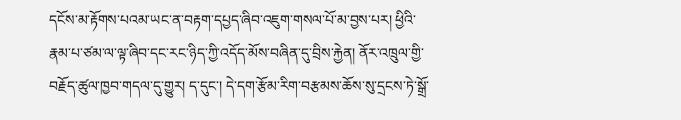དངོས་མ་རྟོགས་པའམ་ཡང་ན་བརྟག་དཔྱད་ཞིབ་འཇུག་གསལ་པོ་མ་བྱས་པར། ཕྱིའི་རྣམ་པ་ཙམ་ལ་ལྟ་ཞིབ་དང་རང་ཉིད་ཀྱི་འདོད་མོས་བཞིན་དུ་བྲིས་རྐྱེན། ནོར་འཁྲུལ་གྱི་བརྗོད་ཚུལ་ཁྱབ་གདལ་དུ་གྱུར། ད་དུང་། དེ་དག་རྩོམ་རིག་བརྩམས་ཆོས་སུ་དྲངས་ཏེ་སྒྲོ་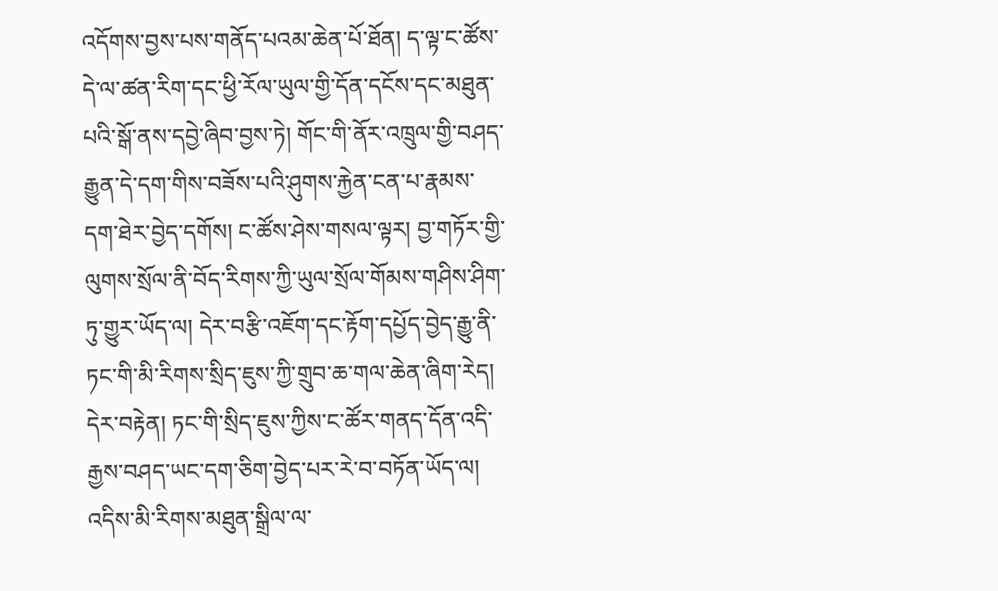འདོགས་བྱས་པས་གནོད་པའམ་ཆེན་པོ་ཐོན། ད་ལྟ་ང་ཚོས་དེ་ལ་ཚན་རིག་དང་ཕྱི་རོལ་ཡུལ་གྱི་དོན་དངོས་དང་མཐུན་པའི་སྒོ་ནས་དབྱེ་ཞིབ་བྱས་ཏེ། གོང་གི་ནོར་འཁྲུལ་གྱི་བཤད་རྒྱུན་དེ་དག་གིས་བཟོས་པའི་ཤུགས་རྐྱེན་ངན་པ་རྣམས་དག་ཐེར་བྱེད་དགོས། ང་ཚོས་ཤེས་གསལ་ལྟར། བྱ་གཏོར་གྱི་ལུགས་སྲོལ་ནི་བོད་རིགས་ཀྱི་ཡུལ་སྲོལ་གོམས་གཤིས་ཤིག་ཏུ་གྱུར་ཡོད་ལ། དེར་བརྩི་འཇོག་དང་རྟོག་དཔྱོད་བྱེད་རྒྱུ་ནི་ཏང་གི་མི་རིགས་སྲིད་ཇུས་ཀྱི་གྲུབ་ཆ་གལ་ཆེན་ཞིག་རེད། དེར་བརྟེན། ཏང་གི་སྲིད་ཇུས་ཀྱིས་ང་ཚོར་གནད་དོན་འདི་རྒྱས་བཤད་ཡང་དག་ཅིག་བྱེད་པར་རེ་བ་བཏོན་ཡོད་ལ། འདིས་མི་རིགས་མཐུན་སྒྲིལ་ལ་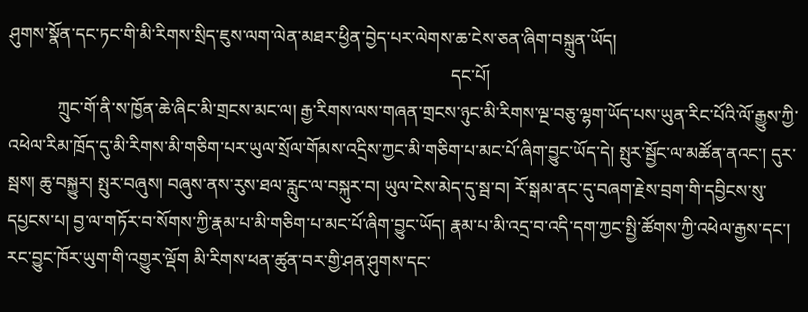ཤུགས་སྣོན་དང་ཏང་གི་མི་རིགས་སྲིད་ཇུས་ལག་ལེན་མཐར་ཕྱིན་བྱེད་པར་ལེགས་ཆ་ངེས་ཅན་ཞིག་བསྐྲུན་ཡོད།
                                                                                                    དང་པོ།
           ཀྲུང་གོ་ནི་ས་ཁྱོན་ཆེ་ཞིང་མི་གྲངས་མང་ལ། རྒྱ་རིགས་ལས་གཞན་གྲངས་ཉུང་མི་རིགས་ལྔ་བཅུ་ལྷག་ཡོད་པས་ཡུན་རིང་པོའི་ལོ་རྒྱུས་ཀྱི་འཕེལ་རིམ་ཁྲོད་དུ་མི་རིགས་མི་གཅིག་པར་ཡུལ་སྲོལ་གོམས་འདྲིས་ཀྱང་མི་གཅིག་པ་མང་པོ་ཞིག་བྱུང་ཡོད་དེ། སྤུར་སྦྱོང་ལ་མཚོན་ནའང་། དུར་སྦས། ཆུ་བསྐྱུར། སྤུར་བཞུས། བཞུས་ནས་རུས་ཐལ་རླུང་ལ་བསྐུར་བ། ཡུལ་ངེས་མེད་དུ་སྦ་བ། རོ་སྒམ་ནང་དུ་བཞག་རྗེས་བྲག་གི་དབྱིངས་སུ་དཔྱངས་པ། བྱ་ལ་གཏོར་བ་སོགས་ཀྱི་རྣམ་པ་མི་གཅིག་པ་མང་པོ་ཞིག་བྱུང་ཡོད། རྣམ་པ་མི་འདྲ་བ་འདི་དག་ཀྱང་སྤྱི་ཚོགས་ཀྱི་འཕེལ་རྒྱས་དང་། རང་བྱུང་ཁོར་ཡུག་གི་འགྱུར་ལྡོག མི་རིགས་ཕན་ཚུན་བར་གྱི་ཤན་ཤུགས་དང་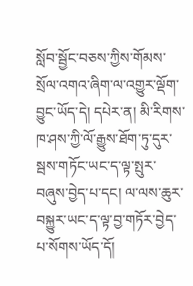སློབ་སྦྱོང་བཅས་ཀྱིས་གོམས་སྲོལ་འགའ་ཞིག་ལ་འགྱུར་ལྡོག་བྱུང་ཡོད་དེ། དཔེར་ན། མི་རིགས་ཁ་ཤས་ཀྱི་ལོ་རྒྱུས་ཐོག་ཏུ་དུར་སྦས་གཏོང་ཡང་ད་ལྟ་སྤུར་བཞུས་བྱེད་པ་དང། ལ་ལས་ཆུར་བསྐྱུར་ཡང་ད་ལྟ་བྱ་གཏོར་བྱེད་པ་སོགས་ཡོད་དོ།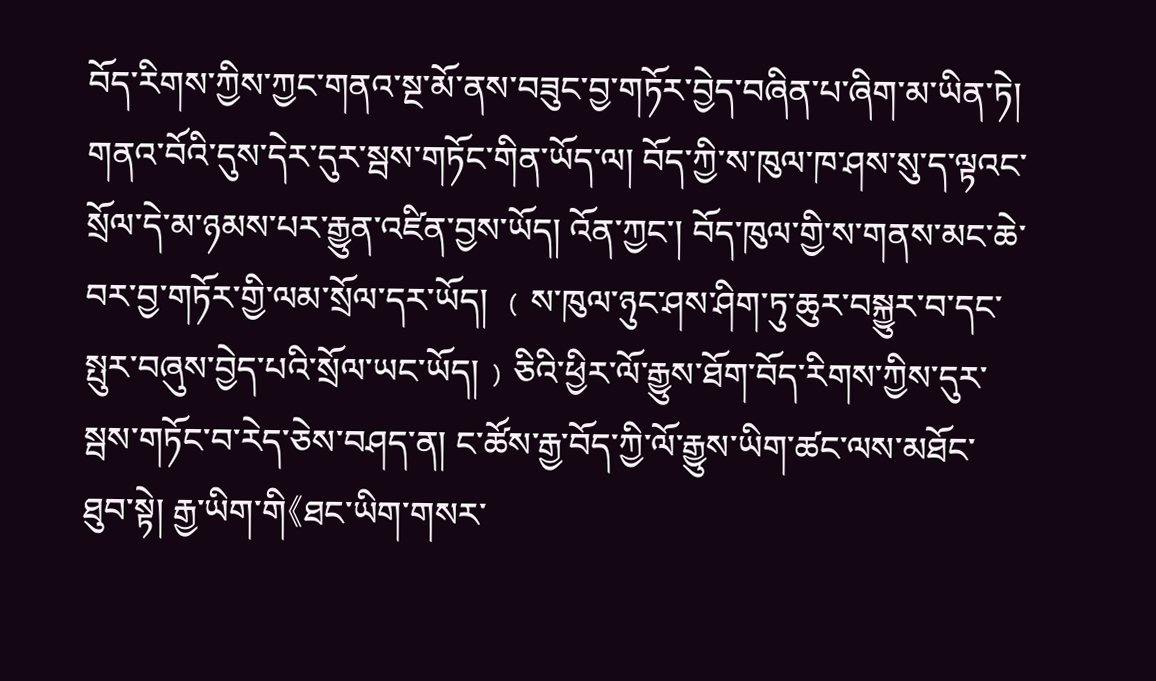བོད་རིགས་ཀྱིས་ཀྱང་གནའ་སྔ་མོ་ནས་བཟུང་བྱ་གཏོར་བྱེད་བཞིན་པ་ཞིག་མ་ཡིན་ཏེ། གནའ་བོའི་དུས་དེར་དུར་སྦས་གཏོང་གིན་ཡོད་ལ། བོད་ཀྱི་ས་ཁུལ་ཁ་ཤས་སུ་ད་ལྟའང་སྲོལ་དེ་མ་ཉམས་པར་རྒྱུན་འཛིན་བྱས་ཡོད། འོན་ཀྱང་། བོད་ཁུལ་གྱི་ས་གནས་མང་ཆེ་བར་བྱ་གཏོར་གྱི་ལམ་སྲོལ་དར་ཡོད། ﹙ས་ཁུལ་ཉུང་ཤས་ཤིག་ཏུ་ཆུར་བསྐྱུར་བ་དང་སྤུར་བཞུས་བྱེད་པའི་སྲོལ་ཡང་ཡོད།﹚ཅིའི་ཕྱིར་ལོ་རྒྱུས་ཐོག་བོད་རིགས་ཀྱིས་དུར་སྦས་གཏོང་བ་རེད་ཅེས་བཤད་ན། ང་ཚོས་རྒྱ་བོད་ཀྱི་ལོ་རྒྱུས་ཡིག་ཚང་ལས་མཐོང་ཐུབ་སྟེ། རྒྱ་ཡིག་གི《ཐང་ཡིག་གསར་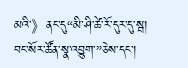མའི་》ནང་དུ“མི་ཤི་ཚེ་རོ་དུར་དུ་སྦ། བང་སོར་ཚོན་སྣ་འབྱུག་”ཅེས་དང་།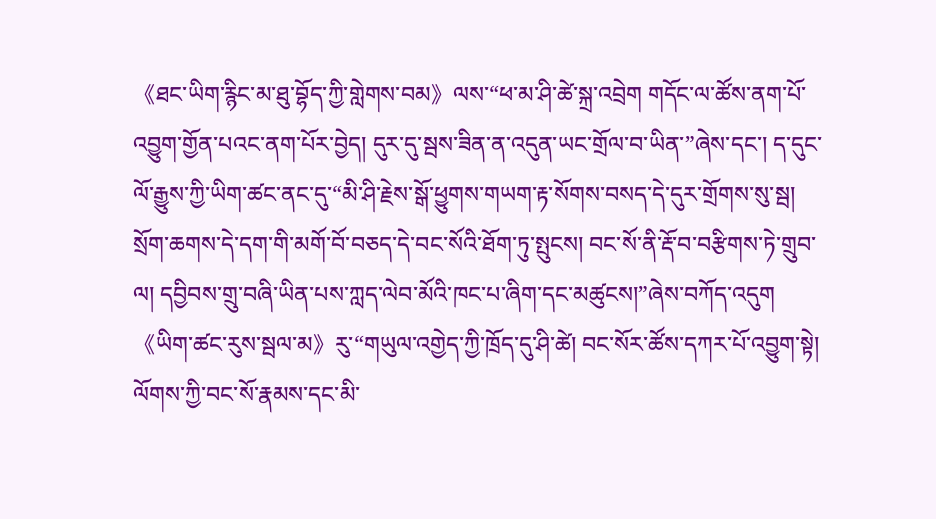《ཐང་ཡིག་རྙིང་མ་ཐུ་བྷོད་ཀྱི་གླེགས་བམ》ལས་“ཕ་མ་ཤི་ཚེ་སྐྲ་འབྲེག གདོང་ལ་ཚོས་ནག་པོ་འབྱུག་གྱོན་པའང་ནག་པོར་བྱེད། དུར་དུ་སྦས་ཟིན་ན་འདུན་ཡང་གྲོལ་བ་ཡིན་”ཞེས་དང་། ད་དུང་ལོ་རྒྱུས་ཀྱི་ཡིག་ཚང་ནང་དུ་“མི་ཤི་རྗེས་སྒོ་ཕྱུགས་གཡག་རྟ་སོགས་བསད་དེ་དུར་གྲོགས་སུ་སྦ། སྲོག་ཆགས་དེ་དག་གི་མགོ་བོ་བཅད་དེ་བང་སོའི་ཐོག་ཏུ་སྤུངས། བང་སོ་ནི་རྡོ་བ་བརྩིགས་ཏེ་གྲུབ་ལ། དབྱིབས་གྲུ་བཞི་ཡིན་པས་ཀླད་ལེབ་མོའི་ཁང་པ་ཞིག་དང་མཚུངས།”ཞེས་བཀོད་འདུག《ཡིག་ཚང་རུས་སྦལ་མ》རུ་“གཡུལ་འགྱེད་ཀྱི་ཁྲོད་དུ་ཤི་ཚེ། བང་སོར་ཚོས་དཀར་པོ་འབྱུག་སྟེ། ལོགས་ཀྱི་བང་སོ་རྣམས་དང་མི་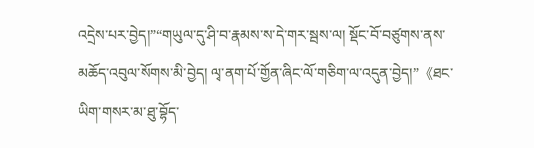འདྲེས་པར་བྱེད།”“གཡུལ་དུ་ཤི་བ་རྣམས་ས་དེ་གར་སྦས་ལ། སྡོང་བོ་བཙུགས་ནས་མཆོད་འབུལ་སོགས་མི་བྱེད། ལྭ་ནག་པོ་གྱོན་ཞིང་ལོ་གཅིག་ལ་འདུན་བྱེད།”《ཐང་ཡིག་གསར་མ་ཐུ་བྷོད་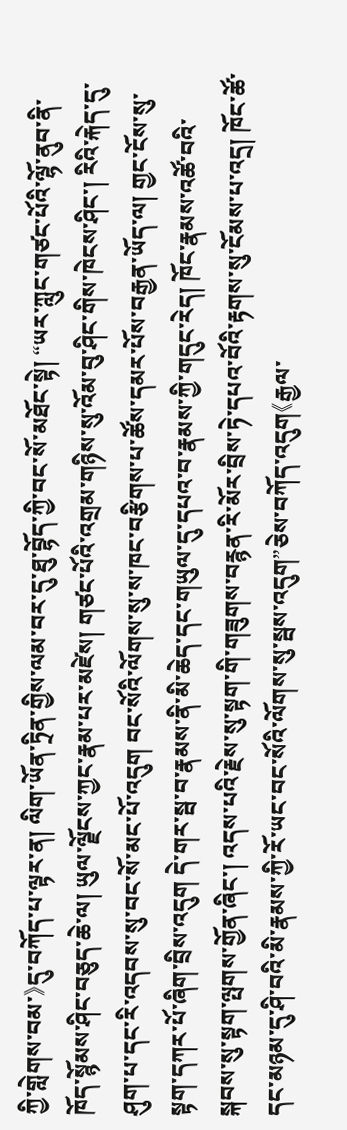ཀྱི་གླེགས་བམ་》དུ་བཀོད་པ་ལྟར་ན། ལིག་ཡོན་ཏྲིན་གྱིས་ལམ་བར་དུ་ཐུ་བྷོད་ཀྱི་བང་སོ་མཐོང་སྟེ། “ཡར་ཀླུང་གཙང་པོའི་ལྷོ་ནུབ་ནི་ཁོད་སྙོམས་ཤིང་བཅུད་ཆེ་ལ། ཡུལ་ལྗོངས་ཀྱང་རྣམ་པར་མཛེས། གཙང་པོའི་འགྲམ་གཉིས་སུ་འོམ་བུ་ཤིང་གིས་ཁེངས་ཤིང་། རིའི་རྐེད་དུ་ཤུག་པ་དང་རི་འདབས་སུ་བང་སོ་མང་པོ་འདུག བང་སོའི་ལོགས་སུ་ས་ཁང་བརྩིགས་པ་ཚོས་དམར་པོས་བརྒྱན་ཡོད་ལ། གྱང་ངོས་སུ་སྟག་དཀར་པོ་ཞིག་བྲིས་འདུག དེ་གར་སྦ་བ་རྣམས་ནི་མི་ཆེད་དང་གཡུལ་དུ་དཔའ་བ་རྣམས་ཀྱི་གདུང་རེད། ཁོང་རྣམས་འཚོ་བའི་སྐབས་སུ་སྟག་ལྤགས་གྱོན་ཞིང་། འདས་པའི་རྗེས་སུ་སྟག་གི་གཟུགས་བརྙན་རི་མོར་བྲིས་ཏེ་དཔའ་བོའི་རྟགས་སུ་ངོམས་པ་འདྲ། ཁོང་ཚོ་དང་མཉམ་དུ་ཤི་བའི་མི་རྣམས་ཀྱི་རོ་ཡང་བང་སོའི་ལོགས་སུ་སྦས་འདུག”ཅེས་བཀོད་འདུག《རྒྱལ་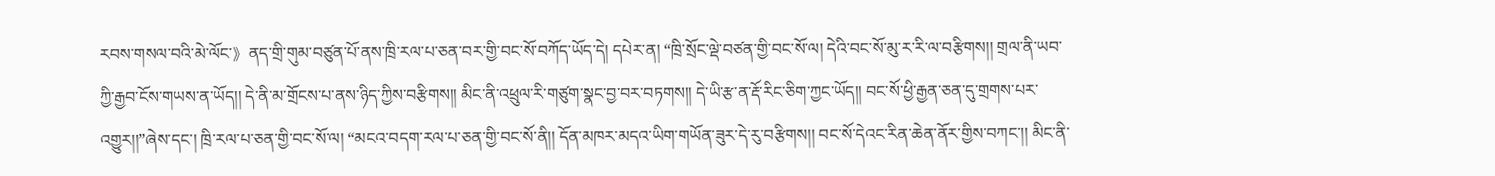རབས་གསལ་བའི་མེ་ལོང་》ནད་གྲི་གུམ་བཙུན་པོ་ནས་ཁྲི་རལ་པ་ཅན་བར་གྱི་བང་སོ་བཀོད་ཡོད་དེ། དཔེར་ན། “ཁྲི་སྲོང་ལྡེ་བཙན་གྱི་བང་སོ་ལ། དེའི་བང་སོ་མུ་ར་རི་ལ་བརྩིགས།། གྲལ་ནི་ཡབ་ཀྱི་རྒྱབ་ངོས་གཡས་ན་ཡོད།། དེ་ནི་མ་གྲོངས་པ་ནས་ཉིད་ཀྱིས་བརྩིགས།། མིང་ནི་འཕྲུལ་རི་གཙུག་སྣང་བྱ་བར་བཏགས།། དེ་ཡི་རྩ་ན་རྡོ་རིང་ཅིག་ཀྱང་ཡོད།། བང་སོ་ཕྱི་རྒྱན་ཅན་དུ་གྲགས་པར་འགྱུར།།”ཞེས་དང་། ཁྲི་རལ་པ་ཅན་གྱི་བང་སོ་ལ། “མངའ་བདག་རལ་པ་ཅན་གྱི་བང་སོ་ནི།། དོན་མཁར་མདའ་ཡིག་གཡོན་ཟུར་དེ་རུ་བརྩིགས།། བང་སོ་དེའང་རིན་ཆེན་ནོར་གྱིས་བཀང་།། མིང་ནི་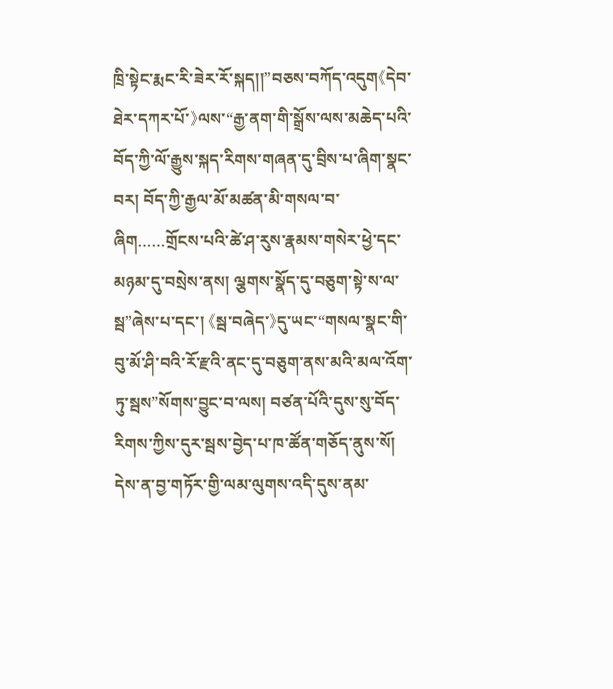ཁྲི་སྟེང་རྨང་རི་ཟེར་རོ་སྐད།།”བཅས་བཀོད་འདུག《དེབ་ཐེར་དཀར་པོ་》ལས་“རྒྱ་ནག་གི་སྒྲོས་ལས་མཆེད་པའི་བོད་ཀྱི་ལོ་རྒྱུས་སྐད་རིགས་གཞན་དུ་བྲིས་པ་ཞིག་སྣང་བར། བོད་ཀྱི་རྒྱལ་མོ་མཚན་མི་གསལ་བ་ཞིག……གྲོངས་པའི་ཚེ་ཤ་རུས་རྣམས་གསེར་ཕྱེ་དང་མཉམ་དུ་བསྲེས་ནས། ལྕགས་སྣོད་དུ་བཅུག་སྟེ་ས་ལ་སྦ”ཞེས་པ་དང་། 《སྦ་བཞེད་》དུ་ཡང་“གསལ་སྣང་གི་བུ་མོ་ཤི་བའི་རོ་རྫའི་ནང་དུ་བཅུག་ནས་མའི་མལ་འོག་ཏུ་སྦས”སོགས་བྱུང་བ་ལས། བཙན་པོའི་དུས་སུ་བོད་རིགས་ཀྱིས་དུར་སྦས་བྱེད་པ་ཁ་ཚོན་གཅོད་ནུས་སོ། དེས་ན་བྱ་གཏོར་གྱི་ལམ་ལུགས་འདི་དུས་ནམ་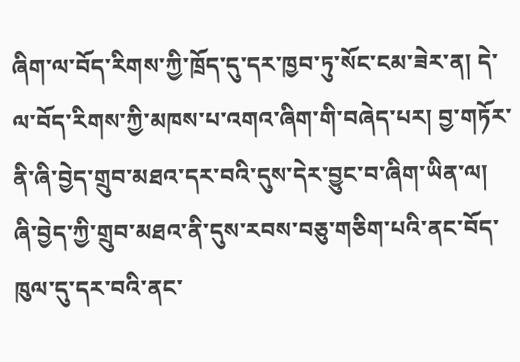ཞིག་ལ་བོད་རིགས་ཀྱི་ཁྲོད་དུ་དར་ཁྱབ་ཏུ་སོང་ངམ་ཟེར་ན། དེ་ལ་བོད་རིགས་ཀྱི་མཁས་པ་འགའ་ཞིག་གི་བཞེད་པར། བྱ་གཏོར་ནི་ཞི་བྱེད་གྲུབ་མཐའ་དར་བའི་དུས་དེར་བྱུང་བ་ཞིག་ཡིན་ལ། ཞི་བྱེད་ཀྱི་གྲུབ་མཐའ་ནི་དུས་རབས་བཅུ་གཅིག་པའི་ནང་བོད་ཁུལ་དུ་དར་བའི་ནང་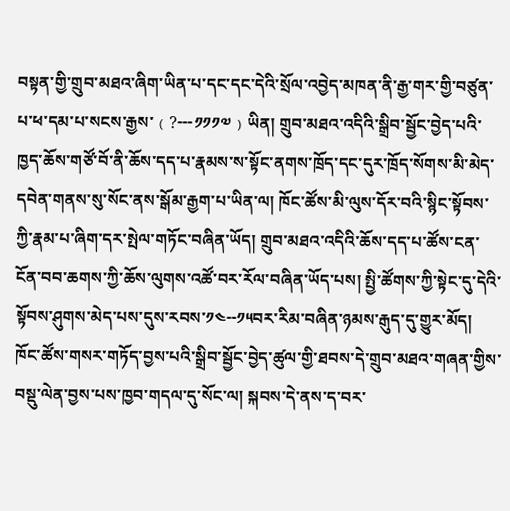བསྟན་གྱི་གྲུབ་མཐའ་ཞིག་ཡིན་པ་དང་དང་དེའི་སྲོལ་འབྱེད་མཁན་ནི་རྒྱ་གར་གྱི་བཙུན་པ་ཕ་དམ་པ་སངས་རྒྱས་﹙?---༡༡༡༧﹚ཡིན། གྲུབ་མཐའ་འདིའི་སྒྲིབ་སྦྱོང་བྱེད་པའི་ཁྱད་ཆོས་གཙོ་བོ་ནི་ཆོས་དད་པ་རྣམས་ས་སྟོང་ནགས་ཁྲོད་དང་དུར་ཁྲོད་སོགས་མི་མེད་དབེན་གནས་སུ་སོང་ནས་སྒོམ་རྒྱག་པ་ཡིན་ལ། ཁོང་ཚོས་མི་ལུས་དོར་བའི་སྙིང་སྟོབས་ཀྱི་རྣམ་པ་ཞིག་དར་སྤེལ་གཏོང་བཞིན་ཡོད། གྲུབ་མཐའ་འདིའི་ཆོས་དད་པ་ཚོས་ངན་ངོན་བབ་ཆགས་ཀྱི་ཆོས་ལུགས་འཚོ་བར་རོལ་བཞིན་ཡོད་པས། སྤྱི་ཚོགས་ཀྱི་སྟེང་དུ་དེའི་སྟོབས་ཤུགས་མེད་པས་དུས་རབས་༡༤--༡༥བར་རིམ་བཞིན་ཉམས་རྒུད་དུ་གྱུར་མོད། ཁོང་ཚོས་གསར་གཏོད་བྱས་པའི་སྒྲིབ་སྦྱོང་བྱེད་ཚུལ་གྱི་ཐབས་དེ་གྲུབ་མཐའ་གཞན་གྱིས་བསྡུ་ལེན་བྱས་པས་ཁྱབ་གདལ་དུ་སོང་ལ། སྐབས་དེ་ནས་ད་བར་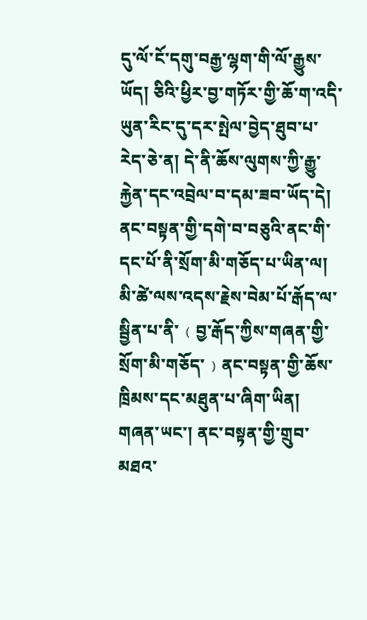དུ་ལོ་ངོ་དགུ་བརྒྱ་ལྷག་གི་ལོ་རྒྱུས་ཡོད། ཅིའི་ཕྱིར་བྱ་གཏོར་གྱི་ཆོ་ག་འདི་ཡུན་རིང་དུ་དར་སྤེལ་བྱེད་ཐུབ་པ་རེད་ཅེ་ན། དེ་ནི་ཆོས་ལུགས་ཀྱི་རྒྱུ་རྐྱེན་དང་འབྲེལ་བ་དམ་ཟབ་ཡོད་དེ། ནང་བསྟན་གྱི་དགེ་བ་བཅུའི་ནང་གི་དང་པོ་ནི་སྲོག་མི་གཅོད་པ་ཡིན་ལ། མི་ཚེ་ལས་འདས་རྗེས་བེམ་པོ་རྒོད་ལ་སྦྱིན་པ་ནི་﹙བྱ་རྒོད་ཀྱིས་གཞན་གྱི་སྲོག་མི་གཅོད་﹚ནང་བསྟན་གྱི་ཆོས་ཁྲིམས་དང་མཐུན་པ་ཞིག་ཡིན། གཞན་ཡང་། ནང་བསྟན་གྱི་གྲུབ་མཐའ་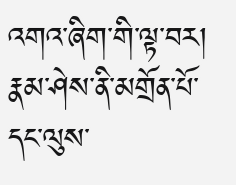འགའ་ཞིག་གི་ལྟ་བར། རྣམ་ཤེས་ནི་མགྲོན་པོ་དང་ལུས་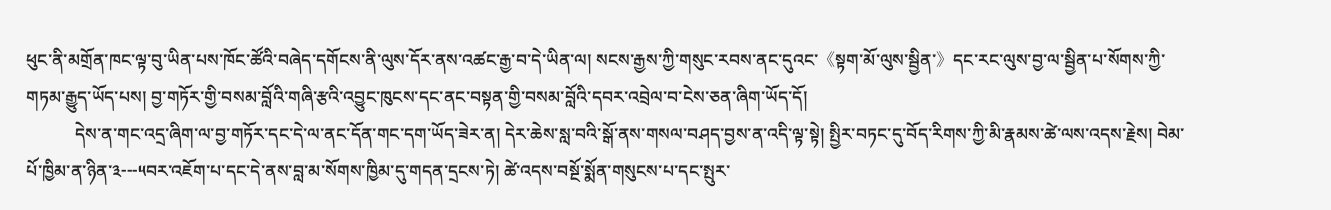ཕུང་ནི་མགྲོན་ཁང་ལྟ་བུ་ཡིན་པས་ཁོང་ཚོའི་བཞེད་དགོངས་ནི་ལུས་དོར་ནས་འཚང་རྒྱ་བ་དེ་ཡིན་ལ། སངས་རྒྱས་ཀྱི་གསུང་རབས་ནང་དུའང་《སྟག་མོ་ལུས་སྦྱིན་》དང་རང་ལུས་བྱ་ལ་སྦྱིན་པ་སོགས་ཀྱི་གཏམ་རྒྱུད་ཡོད་པས། བྱ་གཏོར་གྱི་བསམ་བློའི་གཞི་རྩའི་འབྱུང་ཁུངས་དང་ནང་བསྟན་གྱི་བསམ་བློའི་དབར་འབྲེལ་བ་ངེས་ཅན་ཞིག་ཡོད་དོ།
           དེས་ན་གང་འདྲ་ཞིག་ལ་བྱ་གཏོར་དང་དེ་ལ་ནང་དོན་གང་དག་ཡོད་ཟེར་ན། དེར་ཆེས་སླ་བའི་སྒོ་ནས་གསལ་བཤད་བྱས་ན་འདི་ལྟ་སྟེ། སྤྱིར་བཏང་དུ་བོད་རིགས་ཀྱི་མི་རྣམས་ཚེ་ལས་འདས་རྗེས། བེམ་པོ་ཁྱིམ་ན་ཉིན་༣---༥བར་འཇོག་པ་དང་དེ་ནས་བླ་མ་སོགས་ཁྱིམ་དུ་གདན་དྲངས་ཏེ། ཚེ་འདས་བསྔོ་སྨོན་གསུངས་པ་དང་སྤུར་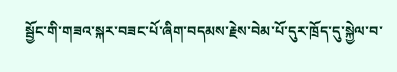སྦྱོང་གི་གཟའ་སྐར་བཟང་པོ་ཞིག་བདམས་རྗེས་བེམ་པོ་དུར་ཁྲོད་དུ་སྐྱེལ་བ་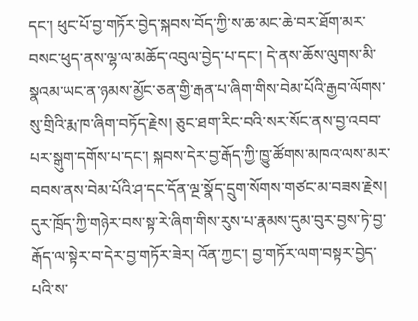དང་། ཕུང་པོ་བྱ་གཏོར་བྱེད་སྐབས་བོད་ཀྱི་ས་ཆ་མང་ཆེ་བར་ཐོག་མར་བསང་ཕུད་ནས་ལྷ་ལ་མཆོད་འབུལ་བྱེད་པ་དང་། དེ་ནས་ཆོས་ལུགས་མི་སྣའམ་ཡང་ན་ཉམས་མྱོང་ཅན་གྱི་རྒན་པ་ཞིག་གིས་བེམ་པོའི་རྒྱབ་ལོགས་སུ་གྲིའི་རྨ་ཁ་ཞིག་བཏོད་རྗེས། ཅུང་ཐག་རིང་བའི་སར་སོང་ནས་བྱ་འབབ་པར་སྒུག་དགོས་པ་དང་། སྐབས་དེར་བྱ་རྒོད་ཀྱི་ཁྱུ་ཚོགས་མཁའ་ལས་མར་བབས་ནས་བེམ་པོའི་ཤ་དང་དོན་ལྔ་སྣོད་དྲུག་སོགས་གཙང་མ་བཟས་རྗེས། དུར་ཁྲོད་ཀྱི་གཉེར་བས་སྟ་རེ་ཞིག་གིས་རུས་པ་རྣམས་དུམ་བུར་བྱས་ཏེ་བྱ་རྒོད་ལ་སྟེར་བ་དེར་བྱ་གཏོར་ཟེར། འོན་ཀྱང་། བྱ་གཏོར་ལག་བསྟར་བྱེད་པའི་ས་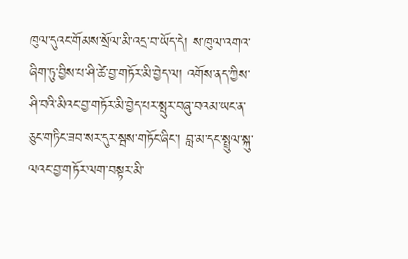ཁུལ་དུའང་གོམས་སྲོལ་མི་འདྲ་བ་ཡོད་དེ། ས་ཁུལ་འགའ་ཞིག་ཏུ་བྱིས་པ་ཤི་ཚེ་བྱ་གཏོར་མི་བྱེད་ལ། འགོས་ནད་ཀྱིས་ཤི་བའི་མིའང་བྱ་གཏོར་མི་བྱེད་པར་སྤུར་བཞུ་བའམ་ཡང་ན་ཅུང་གཏིང་ཟབ་སར་དུར་སྦས་གཏོང་ཞིང་། བླ་མ་དང་སྤྲུལ་སྐུ་ལའང་བྱ་གཏོར་ལག་བསྟར་མི་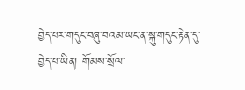བྱེད་པར་གདུང་བཞུ་བའམ་ཡང་ན་སྐུ་གདུང་རྟེན་དུ་བྱེད་པ་ཡིན། གོམས་སྲོལ་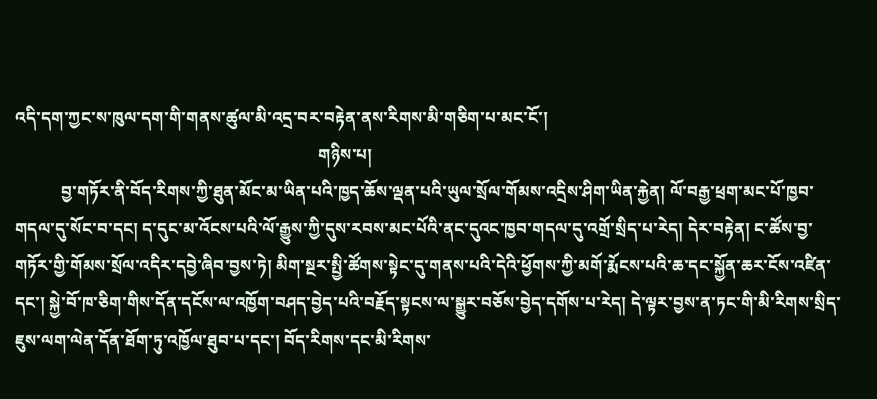འདི་དག་ཀྱང་ས་ཁུལ་དག་གི་གནས་ཚུལ་མི་འདྲ་བར་བརྟེན་ནས་རིགས་མི་གཅིག་པ་མང་ངོ་།
                                                                         གཉིས་པ།
           བྱ་གཏོར་ནི་བོད་རིགས་ཀྱི་ཐུན་མོང་མ་ཡིན་པའི་ཁྱད་ཆོས་ལྡན་པའི་ཡུལ་སྲོལ་གོམས་འདྲིས་ཤིག་ཡིན་རྐྱེན། ལོ་བརྒྱ་ཕྲག་མང་པོ་ཁྱབ་གདལ་དུ་སོང་བ་དང། ད་དུང་མ་འོངས་པའི་ལོ་རྒྱུས་ཀྱི་དུས་རབས་མང་པོའི་ནང་དུའང་ཁྱབ་གདལ་དུ་འགྲོ་སྲིད་པ་རེད། དེར་བརྟེན། ང་ཚོས་བྱ་གཏོར་གྱི་གོམས་སྲོལ་འདིར་དབྱེ་ཞིབ་བྱས་ཏེ། མིག་སྔར་སྤྱི་ཚོགས་སྟེང་དུ་གནས་པའི་དེའི་ཕྱོགས་ཀྱི་མགོ་རྨོངས་པའི་ཆ་དང་སྐྱོན་ཆར་ངོས་འཛིན་དང་། སྐྱེ་བོ་ཁ་ཅིག་གིས་དོན་དངོས་ལ་འཁྱོག་བཤད་བྱེད་པའི་བརྗོད་སྟངས་ལ་སྒྱུར་བཅོས་བྱེད་དགོས་པ་རེད། དེ་ལྟར་བྱས་ན་ཏང་གི་མི་རིགས་སྲིད་ཇུས་ལག་ལེན་དོན་ཐོག་ཏུ་འཁྱོལ་ཐུབ་པ་དང་། བོད་རིགས་དང་མི་རིགས་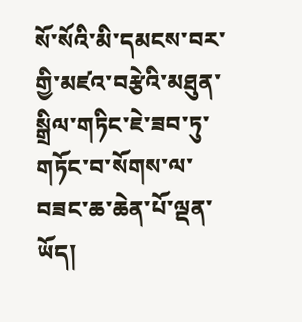སོ་སོའི་མི་དམངས་བར་གྱི་མཛའ་བརྩེའི་མཐུན་སྒྲིལ་གཏིང་ཇེ་ཟབ་ཏུ་གཏོང་བ་སོགས་ལ་བཟང་ཆ་ཆེན་པོ་ལྡན་ཡོད།